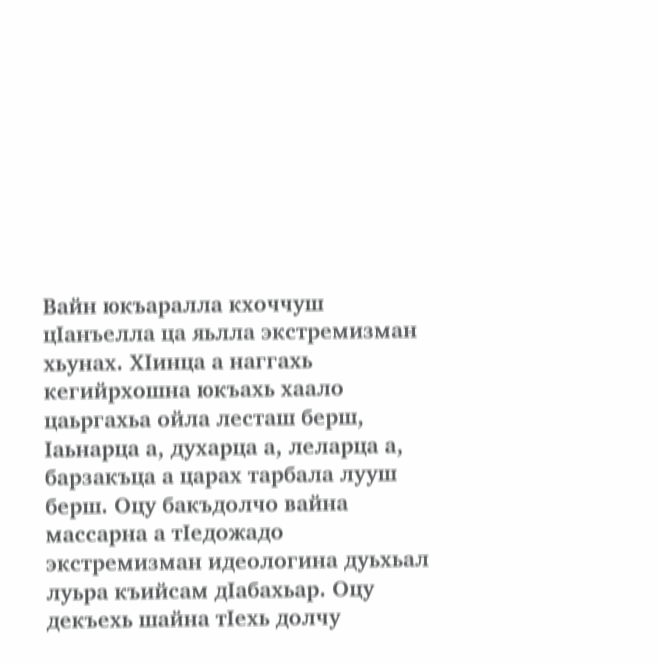Вайн юкъаралла кхоччуш цIанъелла ца яьлла экстремизман хьунах. ХIинца а наггахь кегийрхошна юкъахь хаало цаьргахьа ойла лесташ берш, Iаьнарца а, духарца а, леларца а, барзакъца а царах тарбала лууш берш. Оцу бакъдолчо вайна массарна а тIедожадо экстремизман идеологина дуьхьал луьра къийсам дIабахьар. Оцу декъехь шайна тIехь долчу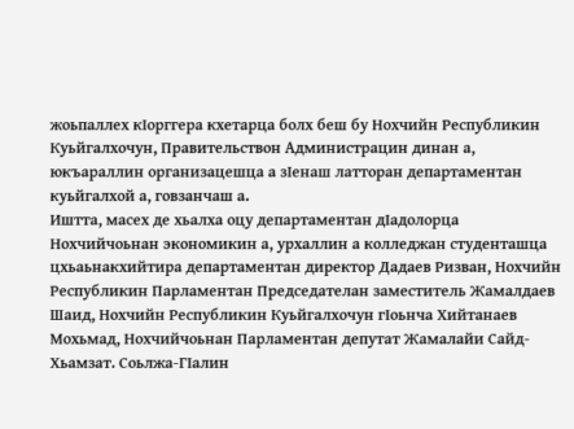жоьпаллех кIорггера кхетарца болх беш бу Нохчийн Республикин Куьйгалхочун, Правительствон Администрацин динан а, юкъараллин организацешца а зIенаш латторан департаментан куьйгалхой а, говзанчаш а.
Иштта, масех де хьалха оцу департаментан дIадолорца Нохчийчоьнан экономикин а, урхаллин а колледжан студенташца цхьаьнакхийтира департаментан директор Дадаев Ризван, Нохчийн Республикин Парламентан Председателан заместитель Жамалдаев Шаид, Нохчийн Республикин Куьйгалхочун гIоьнча Хийтанаев Мохьмад, Нохчийчоьнан Парламентан депутат Жамалайи Сайд-Хьамзат. Соьлжа-ГIалин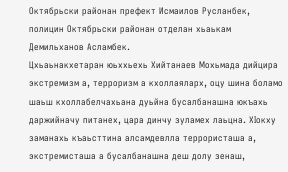Октябрьски районан префект Исмаилов Русланбек, полицин Октябрьски районан отделан хьаькам Демильханов Асламбек.
Цхьаьнакхетаран юьххьехь Хийтанаев Мохьмада дийцира экстремизм а, терроризм а кхоллаяларх, оцу шина боламо шаьш кхоллабелчахьана дуьйна бусалбанашна юкъахь даржийначу питанех, цара динчу зуламех лаьцна. ХIокху заманахь къаьсттина алсамдевлла террористаша а, экстремисташа а бусалбанашна деш долу зенаш,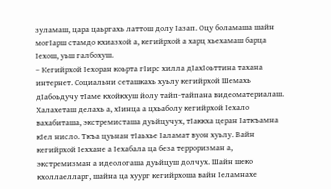зуламаш, цара цаьргахь латтош долу Iазап. Оцу боламаша шайн могIарш стамдо кхиазхой а, кегийрхой а харц хьехамаш барца Iехош, уьш галбохуш.
– Кегийрхой Iехоран коьрта гIирс хилла дIахIоьттина тахана интернет. Социальни сеташкахь хуьлу кегийрхой Шемахь дIабоьдучу тIаме кхойкхуш йолу тайп-тайпана видеоматериалаш. Халахеташ делахь а, хIинца а цхьаболу кегийрхой Iехало вахабиташа, экстремисташа дуьйцучух, тIаккха церан Iаткъамна кIел нисло. Ткъа цуьнан тIаьхье Iаламат вуон хуьлу. Вайн кегийрхой Iеххане а Iехабала ца беза терроризман а, экстремизман а идеологаша дуьйцуш долчух. Шайн шеко кхоллаелларг, шайна ца хуург кегийрхоша вайн Iеламнахе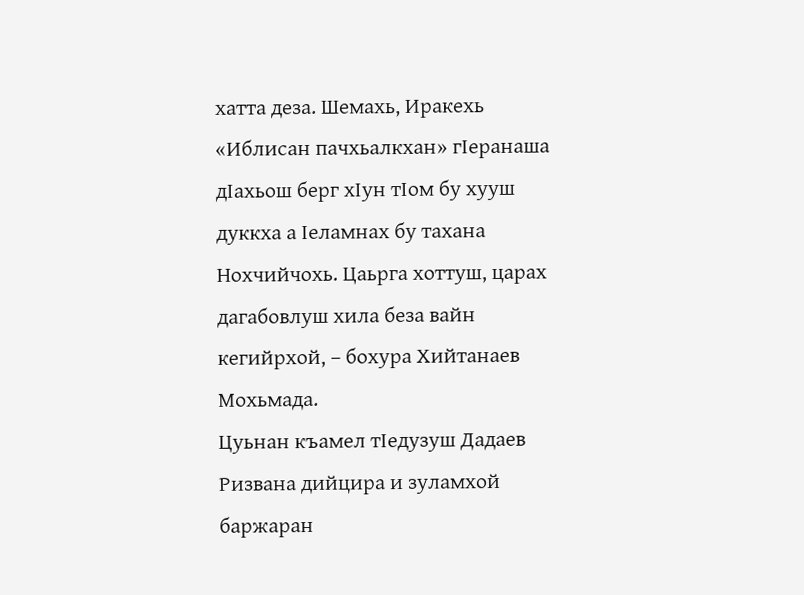хатта деза. Шемахь, Иракехь «Иблисан пачхьалкхан» гIеранаша дIахьош берг хIун тIом бу хууш дуккха а Iеламнах бу тахана Нохчийчохь. Цаьрга хоттуш, царах дагабовлуш хила беза вайн кегийрхой, – бохура Хийтанаев Мохьмада.
Цуьнан къамел тIедузуш Дадаев Ризвана дийцира и зуламхой баржаран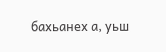бахьанех а, уьш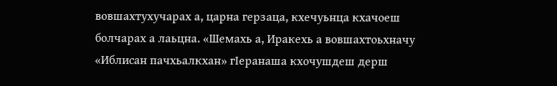вовшахтухучарах а, царна герзаца, кхечуьнца кхачоеш болчарах а лаьцна. «Шемахь а, Иракехь а вовшахтоьхначу «Иблисан пачхьалкхан» гIеранаша кхочушдеш дерш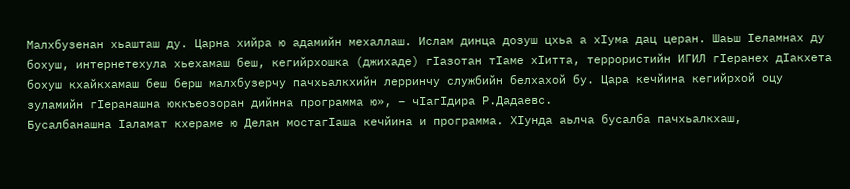Малхбузенан хьашташ ду. Царна хийра ю адамийн мехаллаш. Ислам динца дозуш цхьа а хIума дац церан. Шаьш Iеламнах ду бохуш, интернетехула хьехамаш беш, кегийрхошка (джихаде) гIазотан тIаме хIитта, террористийн ИГИЛ гIеранех дIакхета бохуш кхайкхамаш беш берш малхбузерчу пачхьалкхийн лерринчу службийн белхахой бу. Цара кечйина кегийрхой оцу зуламийн гIеранашна юккъеозоран дийнна программа ю», – чIагIдира Р.Дадаевс.
Бусалбанашна Iаламат кхераме ю Делан мостагIаша кечйина и программа. ХIунда аьлча бусалба пачхьалкхаш,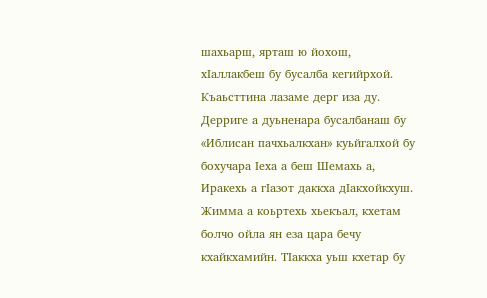шахьарш, ярташ ю йохош, хIаллакбеш бу бусалба кегийрхой. Къаьсттина лазаме дерг иза ду. Дерриге а дуьненара бусалбанаш бу «Иблисан пачхьалкхан» куьйгалхой бу бохучара Iеха а беш Шемахь а, Иракехь а гIазот даккха дIакхойкхуш. Жимма а коьртехь хьекъал, кхетам болчо ойла ян еза цара бечу кхайкхамийн. ТIаккха уьш кхетар бу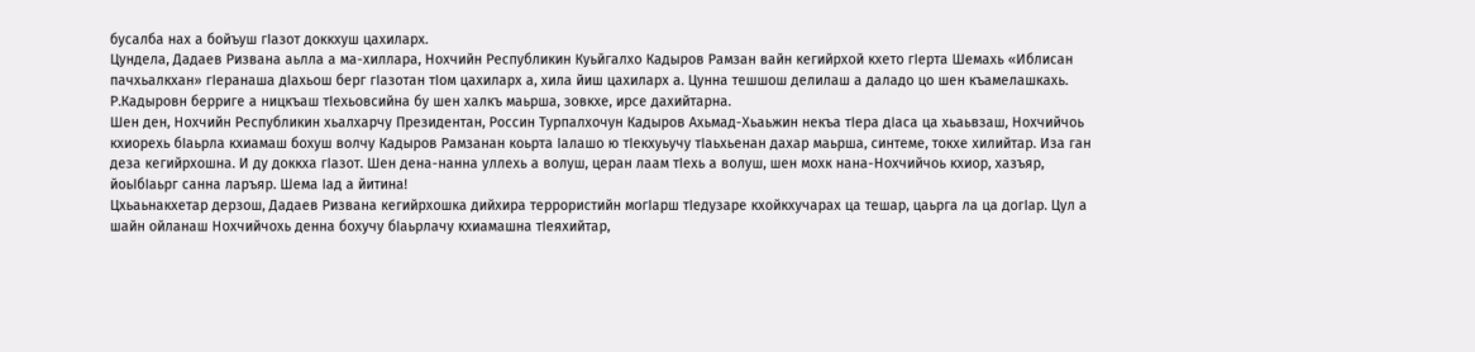бусалба нах а бойъуш гIазот доккхуш цахиларх.
Цундела, Дадаев Ризвана аьлла а ма-хиллара, Нохчийн Республикин Куьйгалхо Кадыров Рамзан вайн кегийрхой кхето гIерта Шемахь «Иблисан пачхьалкхан» гIеранаша дIахьош берг гIазотан тIом цахиларх а, хила йиш цахиларх а. Цунна тешшош делилаш а даладо цо шен къамелашкахь. Р.Кадыровн берриге а ницкъаш тIехьовсийна бу шен халкъ маьрша, зовкхе, ирсе дахийтарна.
Шен ден, Нохчийн Республикин хьалхарчу Президентан, Россин Турпалхочун Кадыров Ахьмад-Хьаьжин некъа тIера дIаса ца хьаьвзаш, Нохчийчоь кхиорехь бIаьрла кхиамаш бохуш волчу Кадыров Рамзанан коьрта Iалашо ю тIекхуьучу тIаьхьенан дахар маьрша, синтеме, токхе хилийтар. Иза ган деза кегийрхошна. И ду доккха гIазот. Шен дена-нанна уллехь а волуш, церан лаам тIехь а волуш, шен мохк нана-Нохчийчоь кхиор, хазъяр, йоьIбIаьрг санна ларъяр. Шема Iад а йитина!
Цхьаьнакхетар дерзош, Дадаев Ризвана кегийрхошка дийхира террористийн могIарш тIедузаре кхойкхучарах ца тешар, цаьрга ла ца догIар. Цул а шайн ойланаш Нохчийчохь денна бохучу бIаьрлачу кхиамашна тIеяхийтар,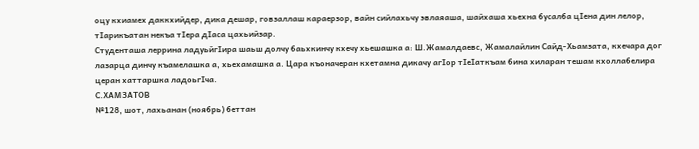оцу кхиамех даккхийдер, дика дешар, говзаллаш караерзор, вайн сийлахьчу эвлаяаша, шайхаша хьехна бусалба цIена дин лелор, тIарикъатан некъа тIера дIаса цахьийзар.
Студенташа леррина ладуьйгIира шаьш долчу баьхкинчу кхечу хьешашка а: Ш.Жамалдаевс, Жамалайлин Сайд-Хьамзата, кхечара дог лазарца динчу къамелашка а, хьехамашка а. Цара къоначеран кхетамна дикачу агIор тIеIаткъам бина хиларан тешам кхоллабелира церан хаттаршка ладоьгIча.
С.ХАМЗАТОВ
№128, шот, лахьанан (ноябрь) беттан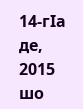14-гIа де, 2015 шо